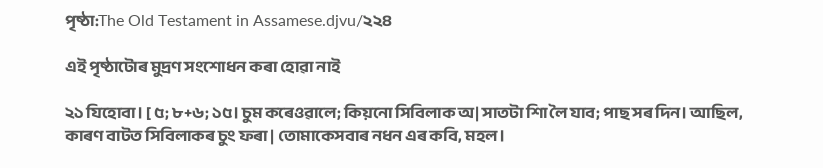পৃষ্ঠা:The Old Testament in Assamese.djvu/২২৪

এই পৃষ্ঠাটোৰ মুদ্ৰণ সংশোধন কৰা হোৱা নাই

২১ যিহোবা। [ ৫; ৮+৬; ১৫। চুম কৰেওৱালে; কিয়নো সিবিলাক অ| সাতটা শিা লৈ যাব; পাছ সৰ দিন। আছিল, কাৰণ বাটত সিবিলাকৰ চুং ফৰা | তোমাকেসবাৰ নধন এৰ কবি, মহল।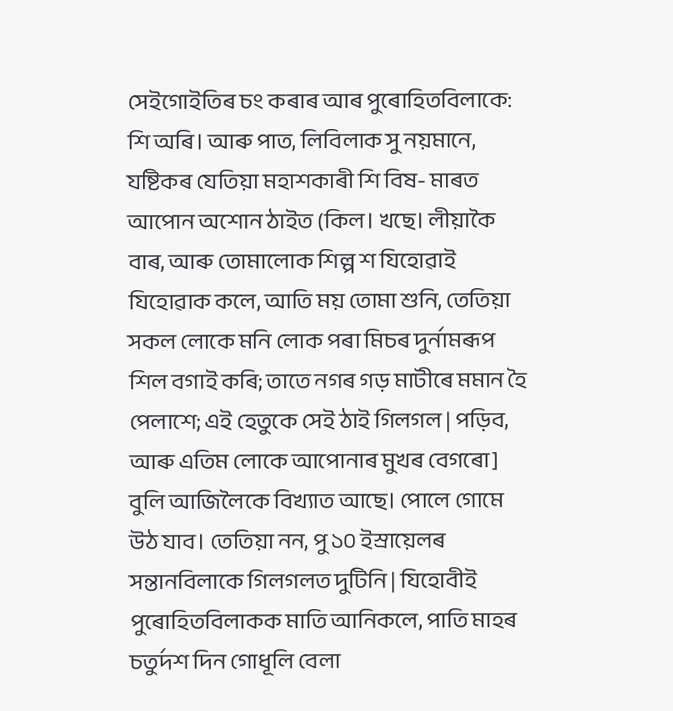সেইগোইতিৰ চং কৰাৰ আৰ পুৰোহিতবিলাকে: শি অৰি। আৰু পাত, লিবিলাক সু নয়মানে, যষ্টিকৰ যেতিয়া মহাশকাৰী শি বিষ- মাৰত আপোন অশোন ঠাইত (কিল। খছে। লীয়াকৈ বাৰ, আৰু তোমালোক শিল্প শ যিহোৱাই যিহোৱাক কলে, আতি ময় তোমা শুনি, তেতিয়া সকল লোকে মনি লোক পৰা মিচৰ দুৰ্নামৰূপ শিল বগাই কৰি; তাতে নগৰ গড় মাটীৰে মমান হৈ পেলাশে; এই হেতুকে সেই ঠাই গিলগল | পড়িব, আৰু এতিম লোকে আপোনাৰ মুখৰ বেগৰো] বুলি আজিলৈকে বিখ্যাত আছে। পোলে গোমে উঠ যাব। তেতিয়া নন, পু ১০ ইস্ৰায়েলৰ সন্তানবিলাকে গিলগলত দুটিনি | যিহোবীই পুৰোহিতবিলাকক মাতি আনিকলে, পাতি মাহৰ চতুৰ্দশ দিন গোধূলি বেলা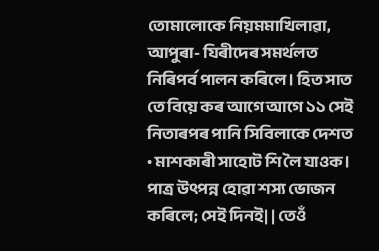তোমালোকে নিয়মমাখিলাৱা, আপুৰা- যিৰীদেৰ সমৰ্থলত নিৰিপৰ্ব পালন কৰিলে। হিত সাত তে বিয়ে কৰ আগে আগে ১১ সেই নিতাৰপৰ পানি সিবিলাকে দেশত • মাশকাৰী সাহোট শি লৈ যাওক। পাত্ৰ উৎপন্ন হোৱা শস্য ভোজন কৰিলে; সেই দিনই| | তেওঁ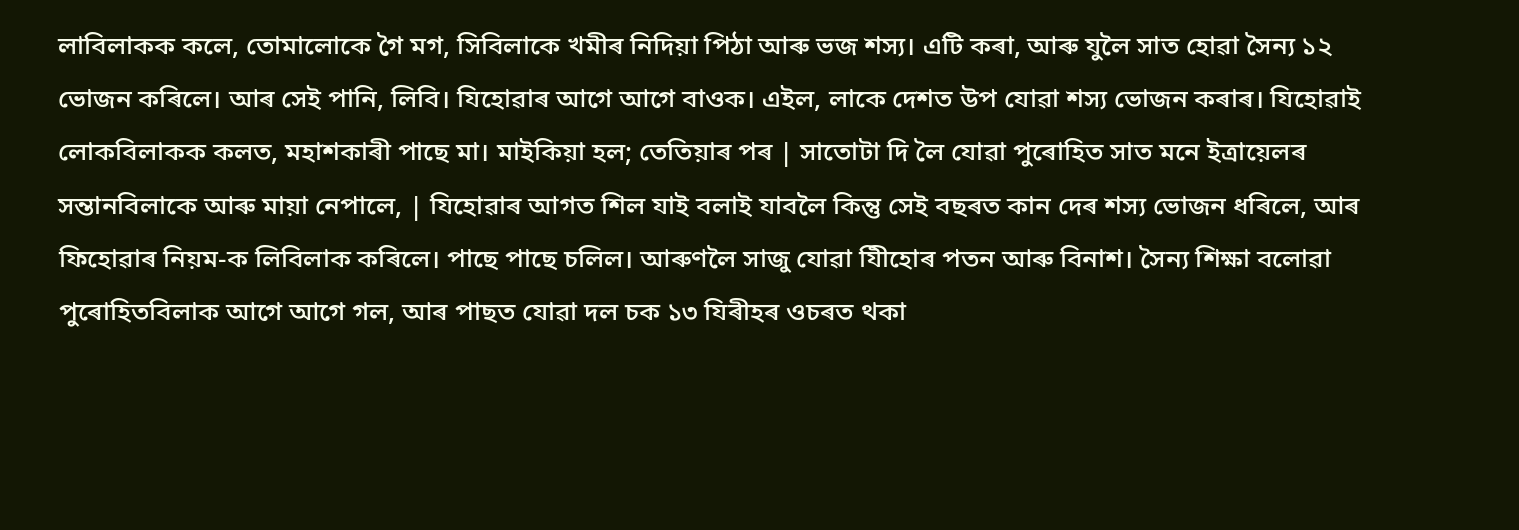লাবিলাকক কলে, তোমালোকে গৈ মগ, সিবিলাকে খমীৰ নিদিয়া পিঠা আৰু ভজ শস্য। এটি কৰা, আৰু যুলৈ সাত হোৱা সৈন্য ১২ ভোজন কৰিলে। আৰ সেই পানি, লিবি। যিহোৱাৰ আগে আগে বাওক। এইল, লাকে দেশত উপ যোৱা শস্য ভোজন কৰাৰ। যিহোৱাই লোকবিলাকক কলত, মহাশকাৰী পাছে মা। মাইকিয়া হল; তেতিয়াৰ পৰ | সাতোটা দি লৈ যোৱা পুৰোহিত সাত মনে ইত্ৰায়েলৰ সন্তানবিলাকে আৰু মায়া নেপালে, | যিহোৱাৰ আগত শিল যাই বলাই যাবলৈ কিন্তু সেই বছৰত কান দেৰ শস্য ভোজন ধৰিলে, আৰ ফিহোৱাৰ নিয়ম-ক লিবিলাক কৰিলে। পাছে পাছে চলিল। আৰুণলৈ সাজু যোৱা যিীহোৰ পতন আৰু বিনাশ। সৈন্য শিক্ষা বলোৱা পুৰোহিতবিলাক আগে আগে গল, আৰ পাছত যোৱা দল চক ১৩ যিৰীহৰ ওচৰত থকা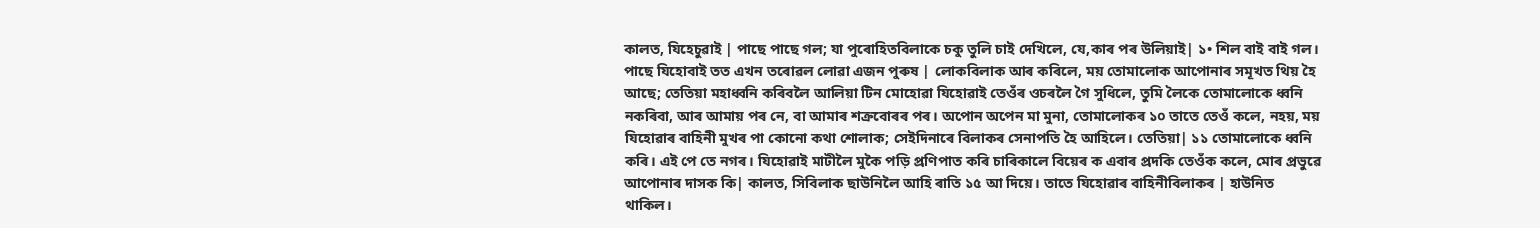কালত, যিহেচুৱাই | পাছে পাছে গল; যা পুৰোহিতবিলাকে চকু তুলি চাই দেখিলে, যে,কাৰ পৰ উলিয়াই| ১• শিল বাই বাই গল। পাছে যিহোবাই তত এখন তৰোৱল লোৱা এজন পুৰুষ | লোকবিলাক আৰ কৰিলে, ময় তোমালোক আপোনাৰ সমূখত থিয় হৈ আছে; তেতিয়া মহাধ্বনি কৰিবলৈ আলিয়া টিন মোহোৱা যিহোৱাই তেওঁৰ ওচৰলৈ গৈ সুধিলে, তুমি লৈকে তোমালোকে ধ্বনি নকৰিবা, আৰ আমায় পৰ নে, বা আমাৰ শক্ৰবোৰৰ পৰ। অপোন অপেন মা মুনা, তোমালোকৰ ১০ তাতে তেওঁ কলে, নহয়, ময় যিহোৱাৰ বাহিনী মুখৰ পা কোনো কথা শোলাক; সেইদিনাৰে বিলাকৰ সেনাপতি হৈ আহিলে। তেতিয়া| ১১ তোমালোকে ধ্বনি কৰি। এই পে তে নগৰ। যিহোৱাই মাটীলৈ মুকৈ পড়ি প্ৰণিপাত কৰি চাৰিকালে বিয়েৰ ক এবাৰ প্ৰদকি তেওঁক কলে, মোৰ প্ৰভুৱে আপোনাৰ দাসক কি| কালত, সিবিলাক ছাউনিলৈ আহি ৰাতি ১৫ আ দিয়ে। তাতে যিহোৱাৰ বাহিনীবিলাকৰ | হাউনিত থাকিল।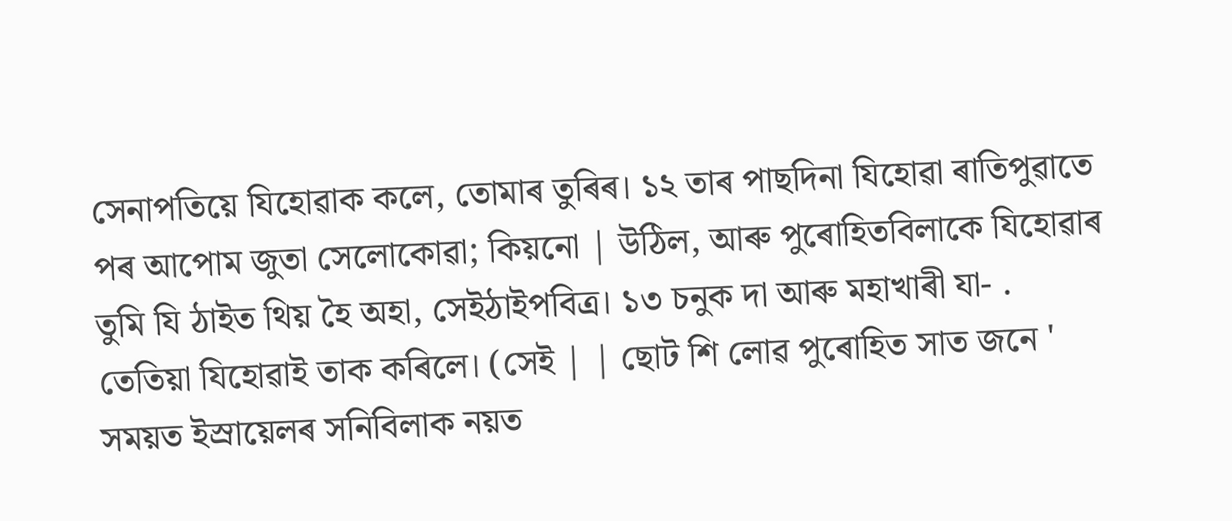সেনাপতিয়ে যিহোৱাক কলে, তোমাৰ তুৰিৰ। ১২ তাৰ পাছদিনা যিহোৱা ৰাতিপুৱাতে পৰ আপোম জুতা সেলোকোৱা; কিয়নো | উঠিল, আৰু পুৰোহিতবিলাকে যিহোৱাৰ তুমি যি ঠাইত থিয় হৈ অহা, সেইঠাইপবিত্ৰ। ১৩ চনুক দা আৰু মহাখাৰী যা- . তেতিয়া যিহোৱাই তাক কৰিলে। (সেই | | ছোট শি লোৱ পুৰোহিত সাত জনে ' সময়ত ইস্ৰায়েলৰ সনিবিলাক নয়ত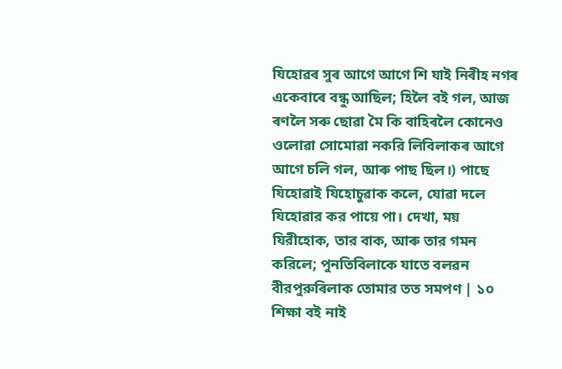যিহোৱৰ সুৰ আগে আগে শি যাই নিৰীহ নগৰ একেবাৰে বন্ধু আছিল; হিলৈ বই গল, আজ ৰণলৈ সৰু ছোৱা মৈ কি বাহিৰলৈ কোনেও ওলোৱা সোমোৱা নকরি লিবিলাকৰ আগে আগে চলি গল, আৰু পাছ ছিল।) পাছে যিহোৱাই যিহোচুৱাক কলে, যোৱা দলে যিহোৱার কর পায়ে পা। দেখা, ময় যিরীহোক, তার বাক, আৰু তার গমন করিলে; পুনতিবিলাকে যাতে বলৱন বীরপুরুৰিলাক তোমার তত সমপণ | ১০ শিক্ষা বই নাই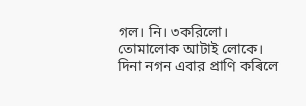গল। নি। ৩করিলো। তোমালোক আটাই লোকে। দিনা নগন এবার প্রাণি কৰিলে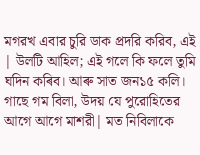মগরখ এবার চুরি ডাক প্রদরি করিব, এই | উলটি আহিল; এই গলে কি ফলে তুমি ঘদিন কৰিব। আৰু সাত জন১৫ কলি। গাছে গম বিলা, উদয় যে পুরোহিতের আগে আগে মাশরী| মত নিবিলাকে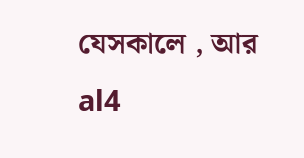যেসকালে , আর al4